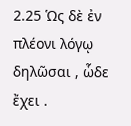2.25 Ὡς δὲ ἐν πλέονι λόγῳ δηλῶσαι , ὧδε ἔχει .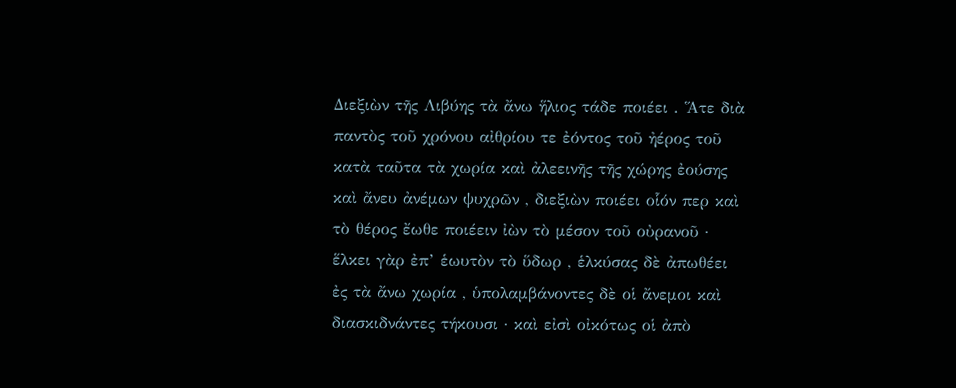Διεξιὼν τῆς Λιβύης τὰ ἄνω ἥλιος τάδε ποιέει . Ἅτε διὰ παντὸς τοῦ χρόνου αἰθρίου τε ἐόντος τοῦ ἠέρος τοῦ κατὰ ταῦτα τὰ χωρία καὶ ἀλεεινῆς τῆς χώρης ἐούσης καὶ ἄνευ ἀνέμων ψυχρῶν , διεξιὼν ποιέει οἷόν περ καὶ τὸ θέρος ἔωθε ποιέειν ἰὼν τὸ μέσον τοῦ οὐρανοῦ · ἕλκει γὰρ ἐπ’ ἑωυτὸν τὸ ὕδωρ , ἑλκύσας δὲ ἀπωθέει ἐς τὰ ἄνω χωρία , ὑπολαμβάνοντες δὲ οἱ ἄνεμοι καὶ διασκιδνάντες τήκουσι · καὶ εἰσὶ οἰκότως οἱ ἀπὸ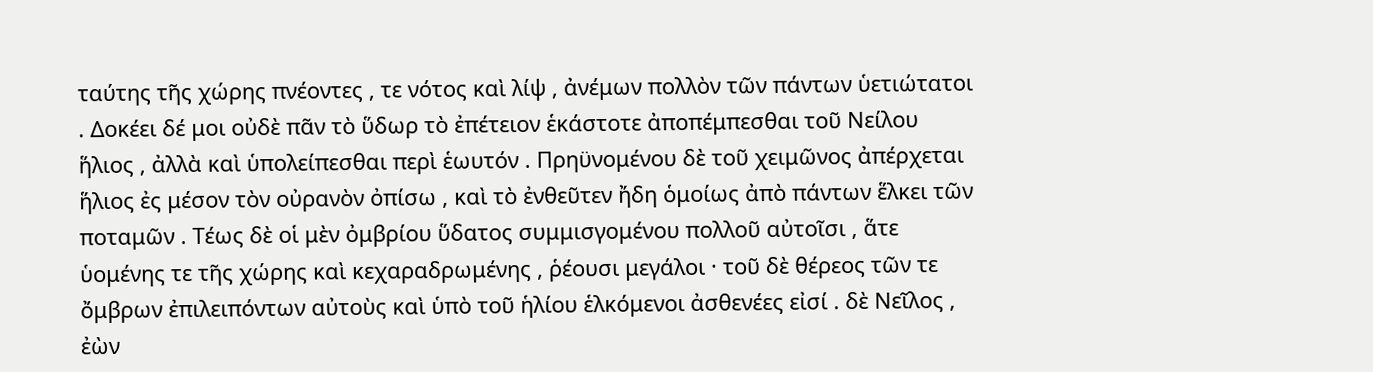ταύτης τῆς χώρης πνέοντες , τε νότος καὶ λίψ , ἀνέμων πολλὸν τῶν πάντων ὑετιώτατοι . Δοκέει δέ μοι οὐδὲ πᾶν τὸ ὕδωρ τὸ ἐπέτειον ἑκάστοτε ἀποπέμπεσθαι τοῦ Νείλου ἥλιος , ἀλλὰ καὶ ὑπολείπεσθαι περὶ ἑωυτόν . Πρηϋνομένου δὲ τοῦ χειμῶνος ἀπέρχεται ἥλιος ἐς μέσον τὸν οὐρανὸν ὀπίσω , καὶ τὸ ἐνθεῦτεν ἤδη ὁμοίως ἀπὸ πάντων ἕλκει τῶν ποταμῶν . Τέως δὲ οἱ μὲν ὀμβρίου ὕδατος συμμισγομένου πολλοῦ αὐτοῖσι , ἅτε ὑομένης τε τῆς χώρης καὶ κεχαραδρωμένης , ῥέουσι μεγάλοι · τοῦ δὲ θέρεος τῶν τε ὄμβρων ἐπιλειπόντων αὐτοὺς καὶ ὑπὸ τοῦ ἡλίου ἑλκόμενοι ἀσθενέες εἰσί . δὲ Νεῖλος , ἐὼν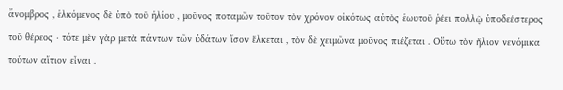ἄνομβρος , ἑλκόμενος δὲ ὑπὸ τοῦ ἡλίου , μοῦνος ποταμῶν τοῦτον τὸν χρόνον οἰκότως αὐτὸς ἑωυτοῦ ῥέει πολλῷ ὑποδεέστερος τοῦ θέρεος · τότε μὲν γὰρ μετὰ πάντων τῶν ὑδάτων ἴσον ἕλκεται , τὸν δὲ χειμῶνα μοῦνος πιέζεται . Οὕτω τὸν ἥλιον νενόμικα τούτων αἴτιον εἶναι .